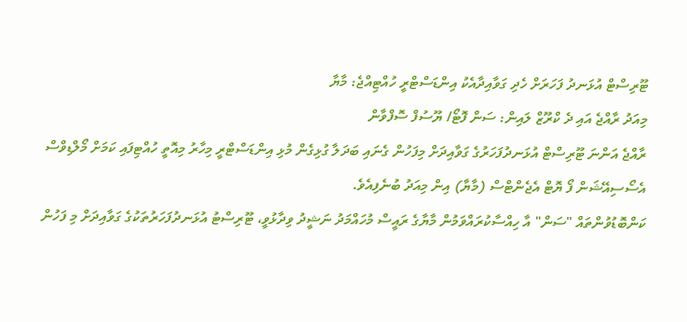ޓޫރިސްޓް އުޅަނދު ފަހަރަށް ހެދި ގަވާއިދާއެކު އިންޑަސްޓްރީ ހުއްޓިއްޖެ: މާޔާ
މިއަދު ރާއްޖެ އައި ދެ ކްރޫޒް ލައިން: ސަން ފޮޓޯ/ ޔޫސުފް ސޮފްވާން
ރާއްޖެ އަންނަ ޓޫރިސްޓް އުޅަނދުފަހަރުގެ ގަވާއިދަށް މިފަހުން ގެނައި ބަދަލާ ގުޅިގެން މުޅި އިންޑަސްޓްރީ މިހާރު މިއޮތީ ހުއްޓިފައި ކަމަށް މޯލްޑިވްސް އެސޯސިއޭޝަން ފޯ ޔޮޓް އެޖެންޓްސް (މާޔާ) އިން މިއަދު ބުނެފިއެވެ.
ކަންބޮޑުވުންތައް "ސަން" އާ ހިއްސާކުރައްވަމުން މާޔާގެ ރައީސް މުހައްމަދު ނަޝީދު ވިދާޅުވީ، ޓޫރިސްޓު އުޅަނދުފަހަރުތަކުގެ ގަވާއިދަށް މި ފަހުން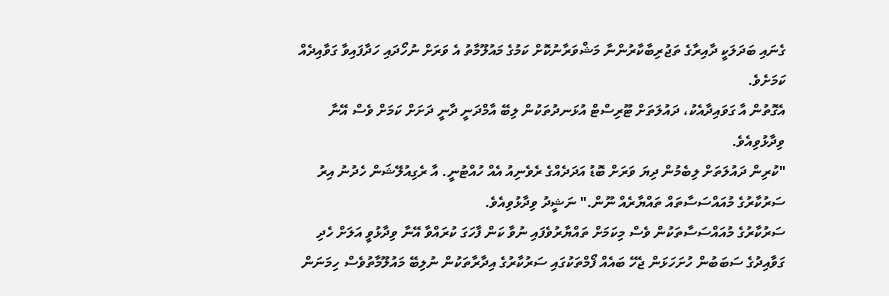ގެނައި ބަދަލަކީ ދާއިރާގެ ތަޖުރިބާކާރުންނާ މަޝްވަރާނުކޮށް ކަމުގެ މައުލޫމާތު އެ ވަރަށް ނުހޯދައި ހަދާފައިވާ ގަވާއިދެއް ކަމަށެވެ.
އެގޮތުން އާ ގަވައިދާއެކު، ދައުލަތަށް ޓޫރިސްޓް އުޅަނދުތަކުން ލިބޭ އާމްދަނީ ދާނީ ދަށަށް ކަމަށް ވެސް އޭނާ ވިދާޅުވިއެވެ.
"ކުރިން ދައުލަތަށް ލިބެމުން ދިޔަ ވަރަށް ބޮޑު އަދަދެއްގެ ރެވެނިއު އެއް ހުއްޓުނީ. އާ ރެގިއުލޭޝަން ހެދުނު އިރު ސަރުކާރުގެ މުއައްސަސާތައް ތައްޔާރެއް ނޫން." ނަޝީދު ވިދާޅުވިއެވެ.
ސަރުކާރުގެ މުއައްސަސާތަކުން ވެސް މިކަމަށް ތައްޔާރުވެފައި ނުވާ ކަން ފާހަގަ ކުރައްވާ އޭނާ ވިދާޅުވީ އަލަށް ހެދި ގަވާއިދުގެ ސަބަބުން ހުށަހަޅަން ޖެހޭ ބައެއް ފޯމްތަކުގައި ސަރުކާރުގެ އިދާރާތަކުން ނުލިބޭ މައުލޫމާތުވެސް ހިމަނަން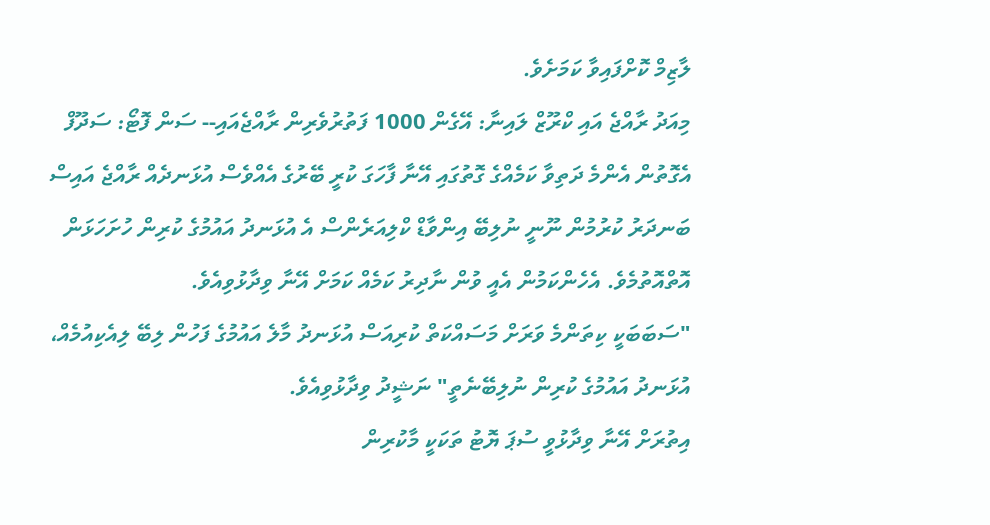ލާޒިމް ކޮށްފައިވާ ކަމަށެވެ.
މިއަދު ރާއްޖެ އައި ކްރޫޒް ލައިނާ: އޭގެން 1000 ފަތުރުވެރިން ރާއްޖެއައި-- ސަން ފޮޓޯ: ސަދޫފް
އެގޮތުން އެންމެ ދަތިވާ ކަމެއްގެ ގޮތުގައި އޭނާ ފާހަގަ ކުރީ ބޭރުގެ އެއްވެސް އުޅަނދެއް ރާއްޖެ އައިސް ބަނދަރު ކުރުމުން ނޫނީ ނުލިބޭ އިންވާޑް ކްލިއަރެންސް އެ އުޅަނދު އައުމުގެ ކުރިން ހުށަހަޅަން އޮތްއޮތުމެވެ. އެހެންކަމުން އެއީ ވުން ނާދިރު ކަމެއް ކަމަށް އޭނާ ވިދާޅުވިއެވެ.
"ސަބަބަކީ ކިތަންމެ ވަރަށް މަސައްކަތް ކުރިއަސް އުޅަނދު މާލެ އައުމުގެ ފަހުން ލިބޭ ލިއެކިއުމެއް، އުޅަނދު އައުމުގެ ކުރިން ނުލިބޭނެތީ" ނަޝީދު ވިދާޅުވިއެވެ.
އިތުރަށް އޭނާ ވިދާޅުވީ ސުޕަ ޔޮޓު ތަކަކީ މާކުރިން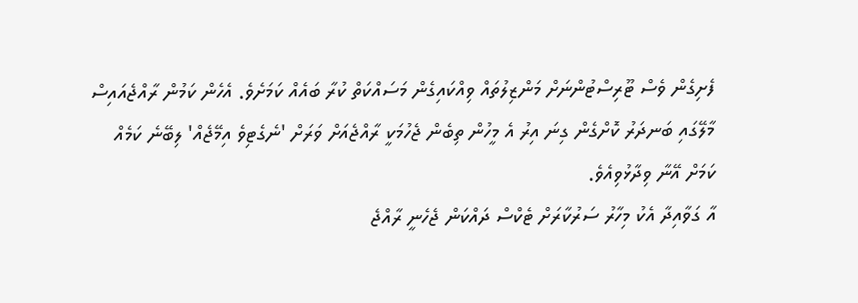ފެށިގެން ވެސް ޓޫރިސްޓުންނަށް މަންޒިލުތައް ވިއްކައިގެން މަސައްކަތް ކުރާ ބައެއް ކަމަށެވެ. އެހެން ކަމުން ރާއްޖެއައިސް މާލޭގައި ބަނދަރު ކޮށްގެން ގިނަ އިރު އެ މީހުން ތިބެން ޖެހުމަކީ ރާއްޖެއަށް ވަރަށް 'ނެގެޓިވެ އިމޭޖެއް' ލިބޭނެ ކަމެއް ކަމަށް އޭނާ ވިދާޅުވިއެވެ.
އާ ގަވާއިދާ އެކު މިހާރު ސަރުކާރަށް ޓެކްސް ދައްކަން ޖެހެނީ ރާއްޖެ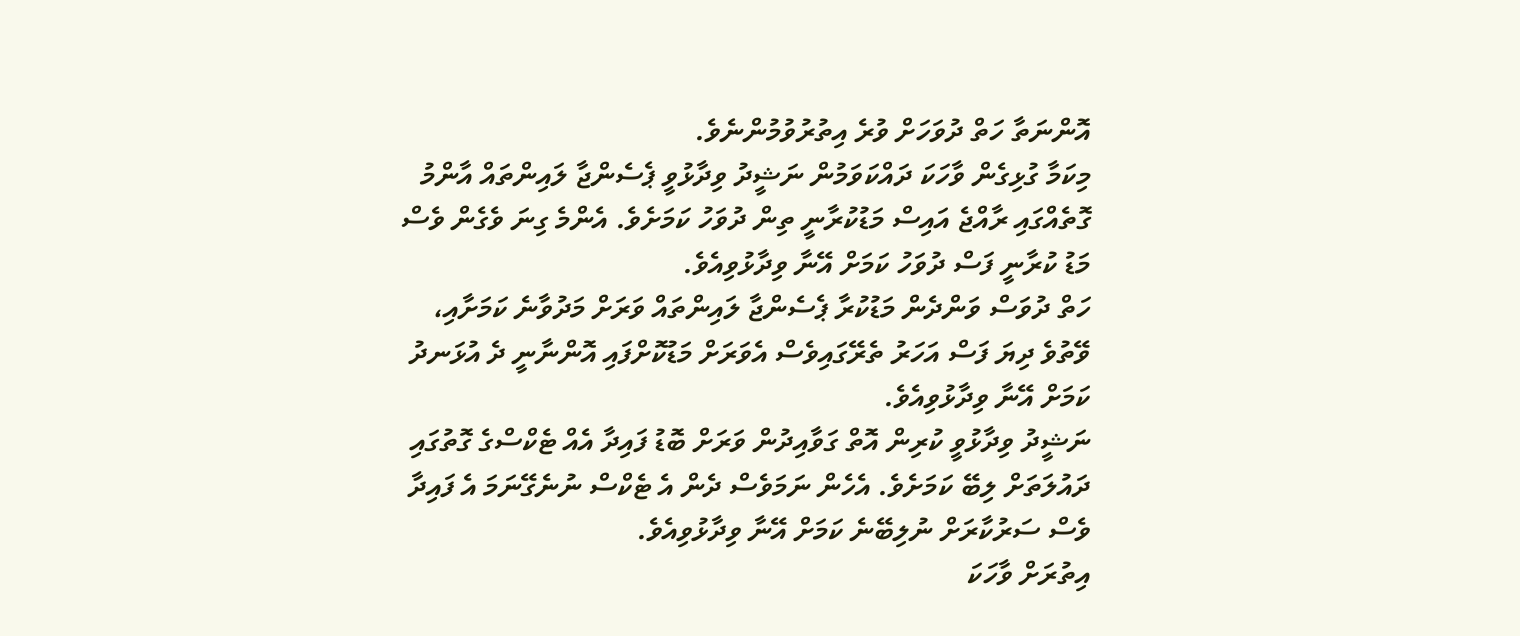އޮންނަތާ ހަތް ދުވަހަށް ވުރެ އިތުރުވުމުންނެވެ.
މިކަމާ ގުޅިގެން ވާހަކަ ދައްކަވަމުން ނަޝީދު ވިދާޅުވީ ޕެސެންޖާ ލައިންތައް އާންމު ގޮތެއްގައި ރާއްޖެ އައިސް މަޑުކުރާނީ ތިން ދުވަހު ކަމަށެވެ. އެންމެ ގިނަ ވެގެން ވެސް މަޑު ކުރާނީ ފަސް ދުވަހު ކަމަށް އޭނާ ވިދާޅުވިއެވެ.
ހަތް ދުވަސް ވަންދެން މަޑުކުރާ ޕެސެންޖާ ލައިންތައް ވަރަށް މަދުވާނެ ކަމަށާއި، ވޭތުވެ ދިޔަ ފަސް އަހަރު ތެރޭގައިވެސް އެވަރަށް މަޑުކޮށްފައި އޮންނާނީ ދެ އުޅަނދު ކަމަށް އޭނާ ވިދާޅުވިއެވެ.
ނަޝީދު ވިދާޅުވީ ކުރިން އޮތް ގަވާއިދުން ވަރަށް ބޮޑު ފައިދާ އެއް ޓެކްސްގެ ގޮތުގައި ދައުލަތަށް ލިބޭ ކަމަށެވެ. އެހެން ނަމަވެސް ދެން އެ ޓެކްސް ނުނެގޭނަމަ އެ ފައިދާ ވެސް ސަރުކާރަށް ނުލިބޭނެ ކަމަށް އޭނާ ވިދާޅުވިއެވެ.
އިތުރަށް ވާހަކަ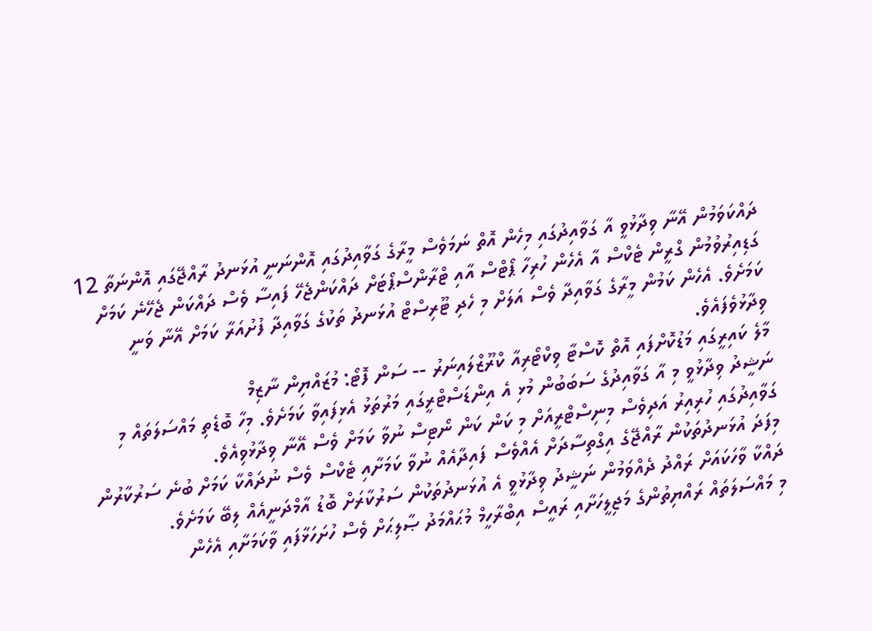ދައްކަވަމުން އޭނާ ވިދާޅުވީ އާ ގަވާއިދުގައި މިހެން އޮތް ނަމަވެސް މީރާގެ ގަވާއިދުގައި އޮންނަނީ އުޅަނދު ރާއްޖޭގައި އޮންނަތާ 12 ގަޑިއިރުވުމުން ގްރީން ޓެކްސް އާ އެހެން ހުރިހާ ޕޯޓްސް އާއި ޓްރާންސްޕޯޓަށް ދައްކަންޖެހޭ ފައިސާ ވެސް ދައްކަން ޖެހޭނެ ކަމަށް ކަމަށެވެ. އެހެން ކަމުން މީރާގެ ގަވާއިދާ ވެސް އަލަށް މި ހެދި ޓޫރިސްޓް އުޅަނދު ތަކުގެ ގަވާއިދާ ފުށުއަރާ ކަމަށް އޭނާ ވަނީ ވިދާޅުވެފައެވެ.
މާލެ ކައިރީގައި މަޑުކޮށްފައި އޮތް ކޮސްޓާ ވިކްޓޯރިއާ ކްރޫޒްލައިނަރު -- ސަން ފޮޓޯ: މުޒައްޔިން ނާޒިމް
ނަޝީދު ވިދާޅުވީ މި އާ ގަވާއިދުގެ ސަބަބުން މުޅި އެ އިންޑަސްޓްރީގައި މަރުތަޅު އެޅިފައިވާ ކަމަށެވެ. މިހާ ބޮޑެތި މައްސަލަތައް މި ގަވާއިދުގައި ހުރިއިރު އަދިވެސް މިނިސްޓްރީއަށް މި ކަން ކަން ނޯޓިސް ނުވާ ކަމަށް ވެސް އޭނާ ވިދާޅުވިއެވެ.
މިފަދަ އުޅަނދުތަކުން ރާއްޖޭގެ އިގްތިސާދަށް އެއްވެސް ފައިދާއެއް ނުވާ ކަމަށާއި ޓެކްސް ވެސް ނުދައްކާ ކަމަށް ބުނެ ސަރުކާރުން ދައްކާ ވާހަކައަށް ރައްދު ދެއްވަމުން ނަޝީދު ވިދާޅުވީ އެ އުޅަނދުތަކުން ސަރުކާރަށް ބޮޑު އާމްދަނީއެއް ލިބޭ ކަމަށެވެ.
މި މައްސަލަތައް ރައްޔިތުންގެ މަޖިލީހަށާއި ރައީސް އިބްރާހީމް މުޙައްމަދު ޞާލިޙަށް ވެސް ހުށަހަޅާފައި ވާކަމަށާއި އެހެން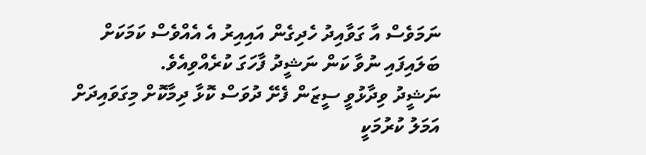ނަމަވެސް އާ ގަވާއިދު ހެދިގެން އައިއިރު އެ އެއްވެސް ކަމަކަށް ބަލައިފައި ނުވާ ކަން ނަޝީދު ފާހަގަ ކުރެއްވިއެވެ.
ނަޝީދު ވިދާޅުވީ ސީޒަން ފެށޭ ދުވަސް ކޮޅާ ދިމާކޮށް މިގަވައިދަށް އަމަލު ކުރުމަކީ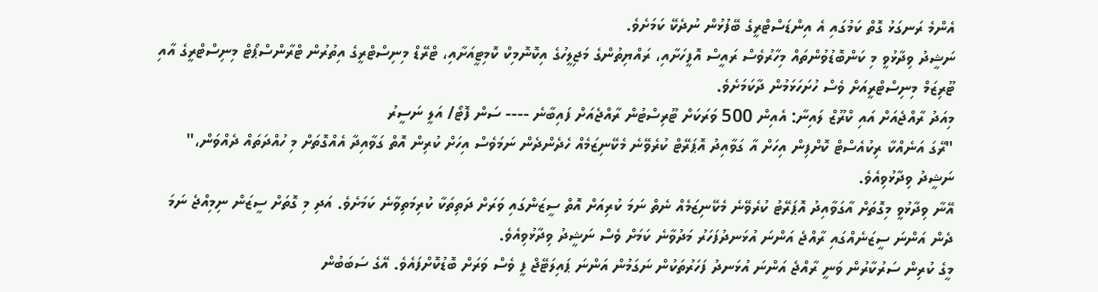އެންމެ ރަނގަޅު ގޮތް ކަމުގައި އެ އިންޑަސްޓްރީގެ ބޭފުޅުން ނުދެކޭ ކަމަށެވެ.
ނަޝީދު ވިދާޅުވީ މި ކަންބޮޑުވުންތައް މިހާރުވެސް ރައީސް އޮފީހަށާއި، ރައްޔިތުންގެ މަޖިލީހުގެ އިކޮނޮމިކް ކޮމިޓީއަށާއި، ޓްރޭޑް މިނިސްޓްރީގެ އިތުރުން ޓްރާންސްޕޯޓް މިނިސްޓްރީގެ އާއި ޓޫރިޒަމް މިނިސްޓްރީއަށް ވެސް ހުށަހަޅަމުން ދާކަމަށެވެ.
މިއަދު ރާއްޖެއަށް އައި ކްރޫޒް ލައިނާ: އެއިން 500 ވަރަކަށް ޓޫރިސްޓުން ރާއްޖެއަށް ފައިބާނެ ---- ސަން ފޮޓޯ/ އަލީ ނަސީރު
"ރޭގަ އަނެއްކާ ރިކުއެސްޓް ކޮށްފިން އިހަށް އާ ގަވާއިދު އޮޕަރޭޓް ކުރެވޭނެ މެކޭނިޒަމެއް ހެދެންދެން ނަމަވެސް އިހަށް ކުރިން އޮތް ގަވާއިދާ އެއްގޮތަށް މި ހުއްދަތައް ދެއްވަން،" ނަޝީދު ވިދާޅުވިއެވެ.
އޭނާ ވިދާޅުވީ މިގޮތަށް އާގަވާއިދު އޮޕަރޭޓު ކުރެވޭނެ މެކޭނިޒަމެއް ނެތް ނަމަ ކުރިއަށް އޮތް ސީޒަންގައި ވަރަށް ދަތިތަކާ ކުރިމަތިވާނެ ކަމަށެވެ. އަދި މި ގޮތަށް ސީޒަން ނިމިއްޖެ ނަމަ ދެން އަންނަ ސީޒަނެއްގައި ރާއްޖެ އަންނަ އުޅަނދުފަހަރު މަދުވާނެ ކަމަށް ވެސް ނަޝީދު ވިދާޅުވިއެވެ.
މީގެ ކުރިން ސަރުކާރުން ވަނީ ރާއްޖެ އަންނަ އުޅަނދު ފަހަރުތަކުން ނަގަމުން އަންނަ ޕައިލަޓޭޖް ފީ ވެސް ވަރަށް ބޮޑުކޮށްފައެވެ. އޭގެ ސަބަބުން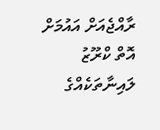ރާއްޖެއަށް އައުމަށް އޮތް ކްރޫޒު ލައިނާތަކެއްގެ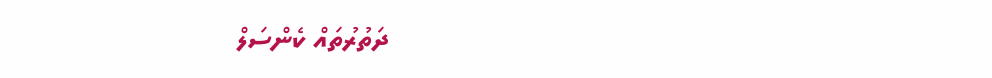ދަތުރުތައް ކެންސަލް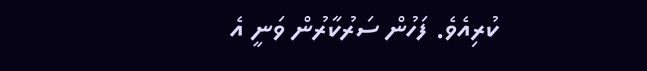ކުރިއެވެ. ފަހުން ސަރުކާރުން ވަނީ އެ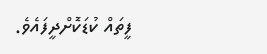ފީތައް ކުޑަކޮށްދީފައެވެ.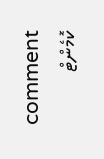comment ކޮމެންޓް